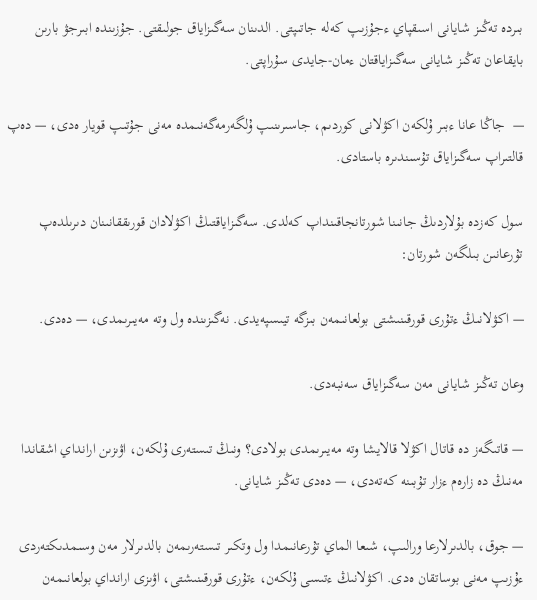بىردە تەڭىز شايانى اسىقپاي ءجۇزىپ كەلە جاتىپتى. الدىنان سەگىزاياق جولىقتى. جۇزىندە ابىرجۋ بارىن بايقاعان تەڭىز شايانى سەگىزاياقتان ءمان-جايدى سۇراپتى.

—  جاڭا عانا ءبىر ۇلكەن اكۋلانى كوردىم، جاسىرىنىپ ۇلگەرمەگەنىمدە مەنى جۇتىپ قويار ەدى، — دەپ قالتىراپ سەگىزاياق تۇسىندىرە باستادى.

سول كەزدە بۇلاردىڭ جانىنا شورتانجاقىنداپ كەلدى. سەگىزاياقتىڭ اكۋلادان قورىققانىنان دىرىلدەپ تۇرعانىن بىلگەن شورتان:

— اكۋلانىڭ ءتۇرى قورقىنىشتى بولعانىمەن بىزگە تيىسپەيدى. نەگىزىندە ول وتە مەيىرىمدى، — دەدى.

وعان تەڭىز شايانى مەن سەگىزاياق سەنبەدى.

— قاتىگەز دە قاتال اكۋلا قالايشا وتە مەيىرىمدى بولادى؟ ونىڭ تىستەرى ۇلكەن، اۋىزىن ارانداي اشقاندا مەنىڭ دە زارەم ءزار تۇبىنە كەتەدى، — دەدى تەڭىز شايانى.

— جوق، بالدىرلارعا ورالىپ، شىعا الماي تۇرعانىمدا ول وتكىر تىستەرىمەن بالدىرلار مەن وسىمدىكتەردى ءۇزىپ مەنى بوساتقان ەدى. اكۋلانىڭ ءتىسى ۇلكەن، ءتۇرى قورقىنىشتى، اۋىزى ارانداي بولعانىمەن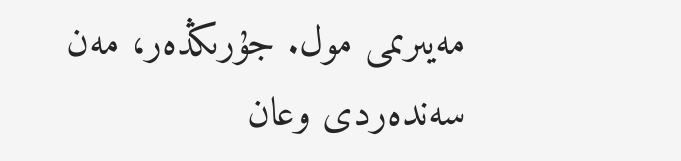مەيىرىمى مول. جۇرىڭدەر، مەن سەندەردى وعان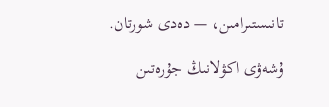تانىستىرامىن، — دەدى شورتان.

ۇشەۋى اكۋلانىڭ جۇرەتىن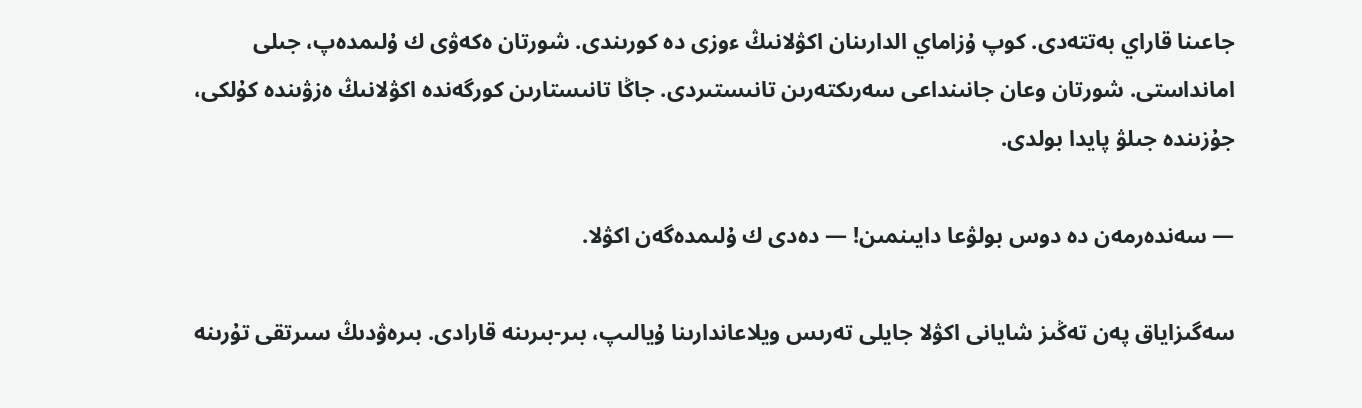جاعىنا قاراي بەتتەدى. كوپ ۇزاماي الدارىنان اكۋلانىڭ ءوزى دە كورىندى. شورتان ەكەۋى ك ۇلىمدەپ، جىلى امانداستى. شورتان وعان جانىنداعى سەرىكتەرىن تانىستىردى. جاڭا تانىستارىن كورگەندە اكۋلانىڭ ەزۋىندە كۇلكى، جۇزىندە جىلۋ پايدا بولدى.

— سەندەرمەن دە دوس بولۋعا دايىنمىن! — دەدى ك ۇلىمدەگەن اكۋلا.

سەگىزاياق پەن تەڭىز شايانى اكۋلا جايلى تەرىس ويلاعاندارىنا ۇيالىپ، بىر-بىرىنە قارادى. بىرەۋدىڭ سىرتقى تۇرىنە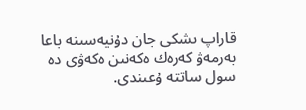قاراپ ىشكى جان دۇنيەسىنە باعا بەرمەۋ كەرەك ەكەنىن ەكەۋى دە سول ساتتە ۇعىندى.